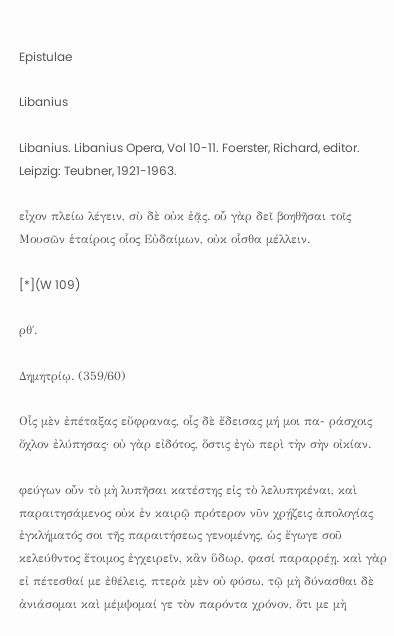Epistulae

Libanius

Libanius. Libanius Opera, Vol 10-11. Foerster, Richard, editor. Leipzig: Teubner, 1921-1963.

εἶχον πλείω λέγειν, σὺ δὲ οὐκ ἐᾷς. οὗ γὰρ δεῖ βοηθῆσαι τοῖς Μουσῶν ἑταίροις οἷος Εὐδαίμων, οὐκ οἷσθα μέλλειν.

[*](W 109)

ρθ΄.

Δημητρίῳ. (359/60)

Οἷς μὲν ἐπέταξας εὔφρανας, οἷς δὲ ἔδεισας μή μοι πα- ράσχοις ὄχλον ἐλύπησας· οὐ γὰρ εἰδότος, ὅστις ἐγὼ περὶ τὴν σὴν οἰκίαν.

φεύγων οὖν τὸ μὴ λυπῆσαι κατέστης εἰς τὸ λελυπηκέναι, καὶ παραιτησάμενος οὐκ ἐν καιρῷ πρότερον νῦν χρῄζεις ἀπολογίας ἐγκλήματός σοι τῆς παραιτήσεως γενομένης, ὡς ἔγωγε σοῦ κελεύθντος ἕτοιμος ἐγχειρεῖν, κἂν ὕδωρ, φασί παραρρέῃ. καὶ γὰρ εἰ πέτεσθαί με ἐθέλεις, πτερὰ μὲν οὐ φύσω, τῷ μὴ δύνασθαι δὲ ἀνιάσομαι καὶ μέμψομαί γε τὸν παρόντα χρόνον, ὅτι με μὴ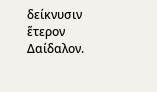δείκνυσιν ἕτερον Δαίδαλον.